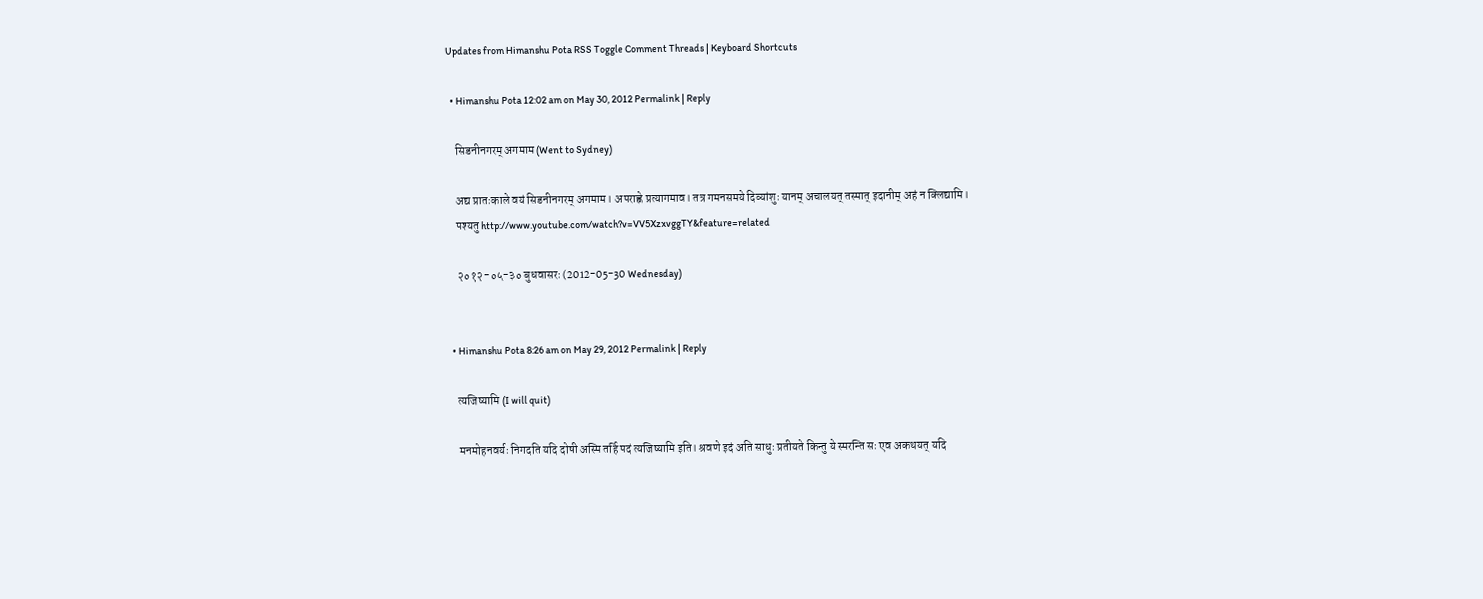Updates from Himanshu Pota RSS Toggle Comment Threads | Keyboard Shortcuts

  • Himanshu Pota 12:02 am on May 30, 2012 Permalink | Reply

    सिडनीनगरम् अगमाम (Went to Sydney)

    अद्य प्रातःकाले वयं सिडनीनगरम् अगमाम। अपराह्णे प्रत्यागमाव। तत्र गमनसमये दिव्यांशुः यानम् अचालयत् तस्मात् इदानीम् अहं न क्लिद्यामि।
    पश्यतु http://www.youtube.com/watch?v=VV5XzxvggTY&feature=related

    २०१२-०५-३० बुधवासरः (2012-05-30 Wednesday)


  • Himanshu Pota 8:26 am on May 29, 2012 Permalink | Reply

    त्यजिष्यामि (I will quit)

    मनमोहनवर्यः निगदति यदि दोषी अस्मि तर्हि पदं त्यजिष्यामि इति। श्रवणे इदं अति साधुः प्रतीयते किन्तु ये स्मरन्ति सः एव अकथयत् यदि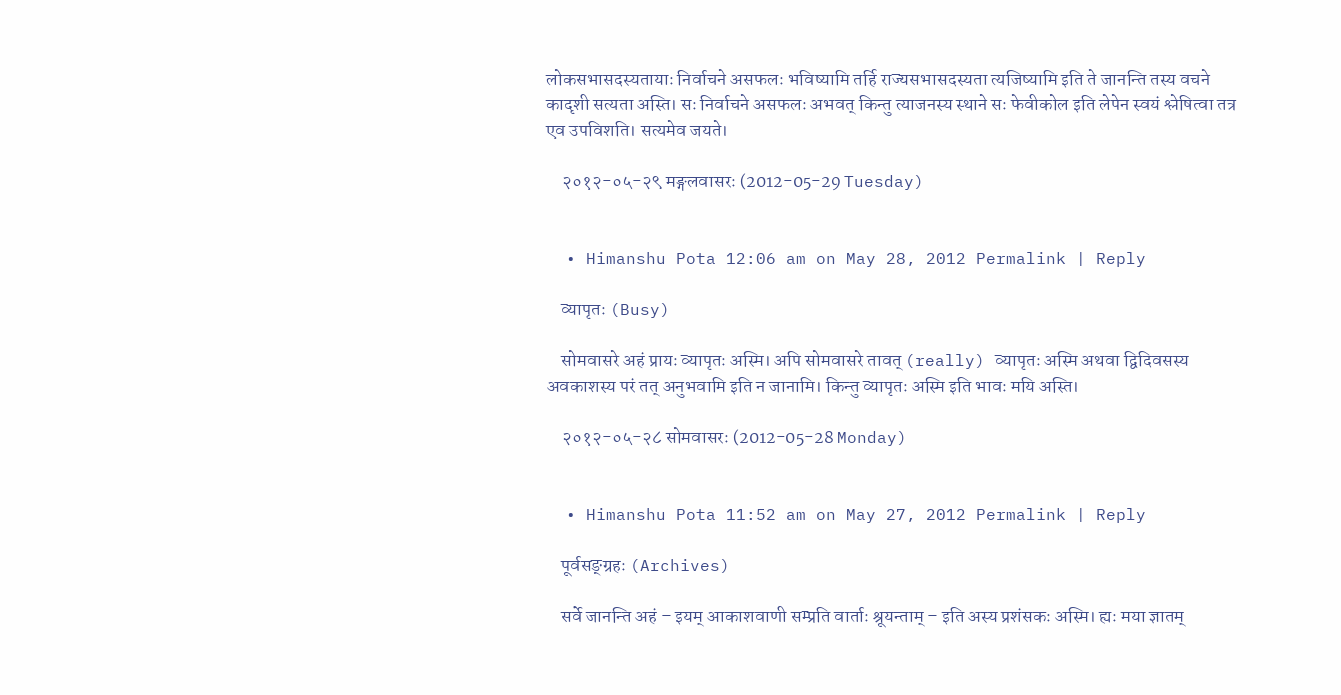लोकसभासदस्यतायाः निर्वाचने असफलः भविष्यामि तर्हि राज्यसभासदस्यता त्यजिष्यामि इति ते जानन्ति तस्य वचने कादृशी सत्यता अस्ति। सः निर्वाचने असफलः अभवत् किन्तु त्याजनस्य स्थाने सः फेवीकोल इति लेपेन स्वयं श्लेषित्वा तत्र एव उपविशति। सत्यमेव जयते।

    २०१२-०५-२९ मङ्गलवासरः (2012-05-29 Tuesday)


  • Himanshu Pota 12:06 am on May 28, 2012 Permalink | Reply

    व्यापृतः (Busy)

    सोमवासरे अहं प्रायः व्यापृतः अस्मि। अपि सोमवासरे तावत् (really) व्यापृतः अस्मि अथवा द्विदिवसस्य अवकाशस्य परं तत् अनुभवामि इति न जानामि। किन्तु व्यापृतः अस्मि इति भावः मयि अस्ति।

    २०१२-०५-२८ सोमवासरः (2012-05-28 Monday)


  • Himanshu Pota 11:52 am on May 27, 2012 Permalink | Reply

    पूर्वसङ्ग्रहः (Archives)

    सर्वे जानन्ति अहं – इयम् आकाशवाणी सम्प्रति वार्ताः श्रूयन्ताम् – इति अस्य प्रशंसकः अस्मि। ह्यः मया ज्ञातम्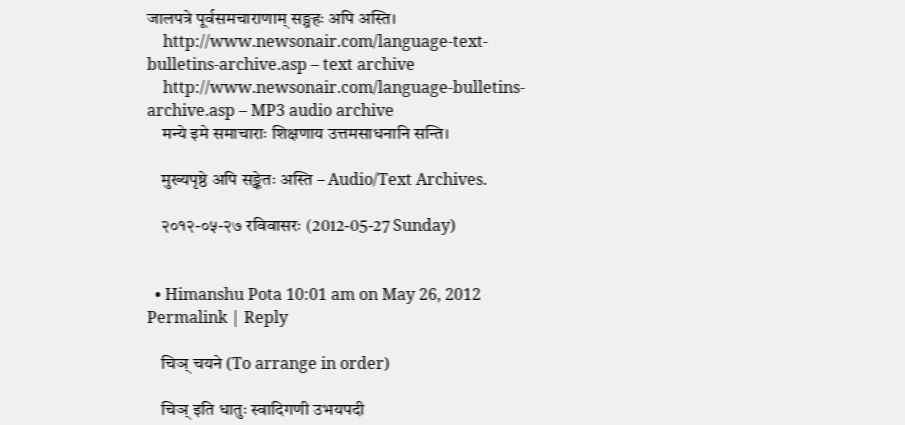जालपत्रे पूर्वसमचाराणाम् सङ्ग्रहः अपि अस्ति।
    http://www.newsonair.com/language-text-bulletins-archive.asp – text archive
    http://www.newsonair.com/language-bulletins-archive.asp – MP3 audio archive
    मन्ये इमे समाचाराः शिक्षणाय उत्तमसाधनानि सन्ति।

    मुख्यपृष्ठे अपि सङ्केतः अस्ति – Audio/Text Archives.

    २०१२-०५-२७ रविवासरः (2012-05-27 Sunday)


  • Himanshu Pota 10:01 am on May 26, 2012 Permalink | Reply

    चिञ् चयने (To arrange in order)

    चिञ् इति धातुः स्वादिगणी उभयपदी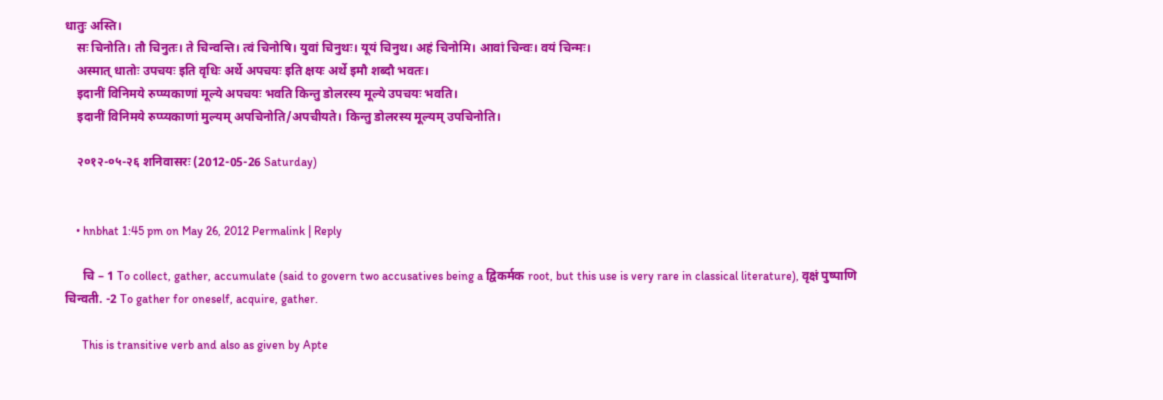धातुः अस्ति।
    सः चिनोति। तौ चिनुतः। ते चिन्वन्ति। त्वं चिनोषि। युवां चिनुथः। यूयं चिनुथ। अहं चिनोमि। आवां चिन्वः। वयं चिन्मः।
    अस्मात् धातोः उपचयः इति वृधिः अर्थे अपचयः इति क्षयः अर्थे इमौ शब्दौ भवतः।
    इदानीं विनिमये रुप्प्यकाणां मूल्ये अपचयः भवति किन्तु डोलरस्य मूल्ये उपचयः भवति।
    इदानीं विनिमये रुप्प्यकाणां मुल्यम् अपचिनोति/अपचीयते। किन्तु डोलरस्य मूल्यम् उपचिनोति।

    २०१२-०५-२६ शनिवासरः (2012-05-26 Saturday)


    • hnbhat 1:45 pm on May 26, 2012 Permalink | Reply

      चि – 1 To collect, gather, accumulate (said to govern two accusatives being a द्विकर्मक root, but this use is very rare in classical literature), वृक्षं पुष्पाणि चिन्वती. -2 To gather for oneself, acquire, gather.

      This is transitive verb and also as given by Apte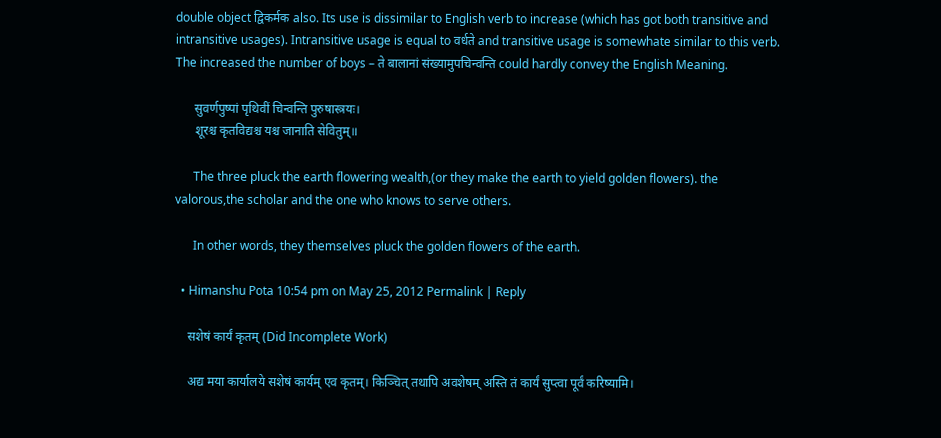double object द्विकर्मक also. Its use is dissimilar to English verb to increase (which has got both transitive and intransitive usages). Intransitive usage is equal to वर्धते and transitive usage is somewhate similar to this verb. The increased the number of boys – ते बालानां संख्यामुपचिन्वन्ति could hardly convey the English Meaning.

      सुवर्णपुष्पां पृथिवीं चिन्वन्ति पुरुषास्त्रयः।
      शूरश्च कृतविद्यश्च यश्च जानाति सेवितुम्॥

      The three pluck the earth flowering wealth,(or they make the earth to yield golden flowers). the valorous,the scholar and the one who knows to serve others.

      In other words, they themselves pluck the golden flowers of the earth.

  • Himanshu Pota 10:54 pm on May 25, 2012 Permalink | Reply

    सशेषं कार्यं कृतम् (Did Incomplete Work)

    अद्य मया कार्यालये सशेषं कार्यम् एव कृतम्। किञ्चित् तथापि अवशेषम् अस्ति तं कार्यं सुप्त्वा पूर्वं करिष्यामि।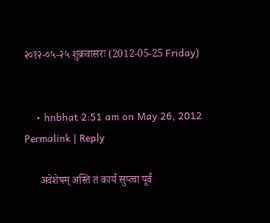२०१२-०५-२५ शुक्रवासरः (2012-05-25 Friday)


    • hnbhat 2:51 am on May 26, 2012 Permalink | Reply

      अवेशेषम् अस्ति तं कार्यं सुप्त्वा पूर्वं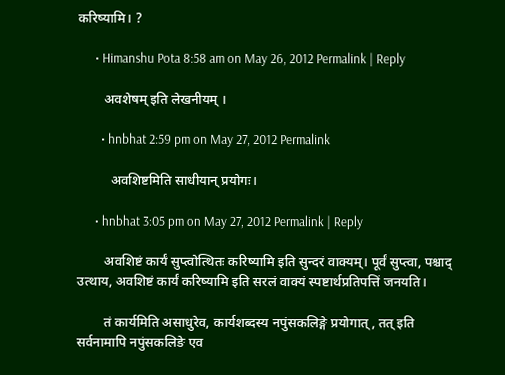करिष्यामि। ?

      • Himanshu Pota 8:58 am on May 26, 2012 Permalink | Reply

        अवशेषम् इति लेखनीयम् ।

        • hnbhat 2:59 pm on May 27, 2012 Permalink

          अवशिष्टमिति साधीयान् प्रयोगः।

      • hnbhat 3:05 pm on May 27, 2012 Permalink | Reply

        अवशिष्टं कार्यं सुप्त्वोत्थितः करिष्यामि इति सुन्दरं वाक्यम्। पूर्वं सुप्त्वा, पश्चाद् उत्थाय, अवशिष्टं कार्यं करिष्यामि इति सरलं वाक्यं स्पष्टार्थप्रतिपत्तिं जनयति।

        तं कार्यमिति असाधुरेव, कार्यशब्दस्य नपुंसकलिङ्गे प्रयोगात्, तत् इति सर्वनामापि नपुंसकलिङे एव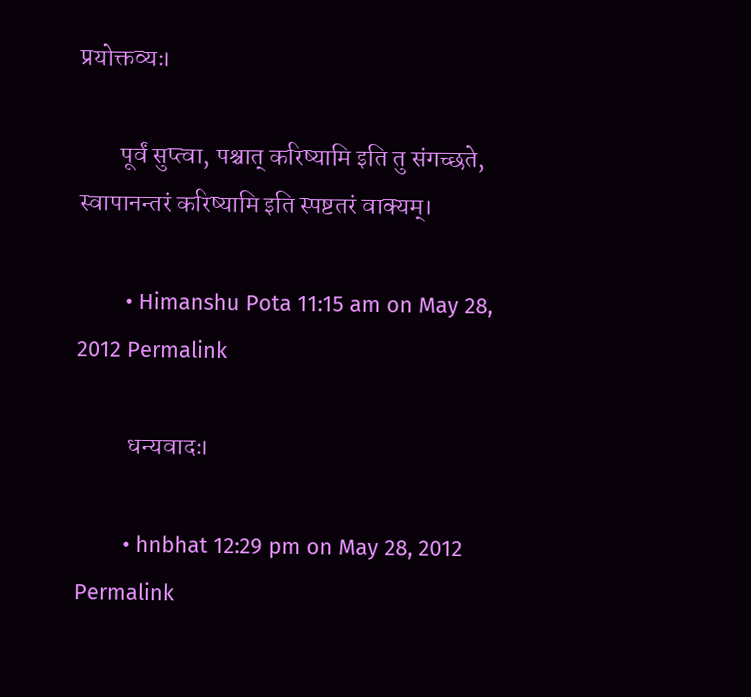प्रयोक्तव्यः।

        पूर्वं सुप्त्वा, पश्चात् करिष्यामि इति तु संगच्छते, स्वापानन्तरं करिष्यामि इति स्पष्टतरं वाक्यम्।

        • Himanshu Pota 11:15 am on May 28, 2012 Permalink

          धन्यवादः।

        • hnbhat 12:29 pm on May 28, 2012 Permalink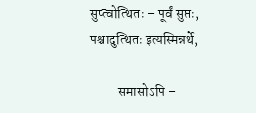सुप्त्वोत्थितः – पूर्वं सुप्तः, पश्चादुत्थितः इत्यस्मिन्नर्थे,

          समासोऽपि –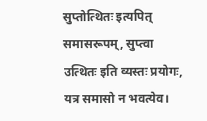सुप्तोत्थितः इत्यपित् समासरूपम्, सुप्त्वा उत्थितः इति व्यस्तः प्रयोगः, यत्र समासो न भवत्येव।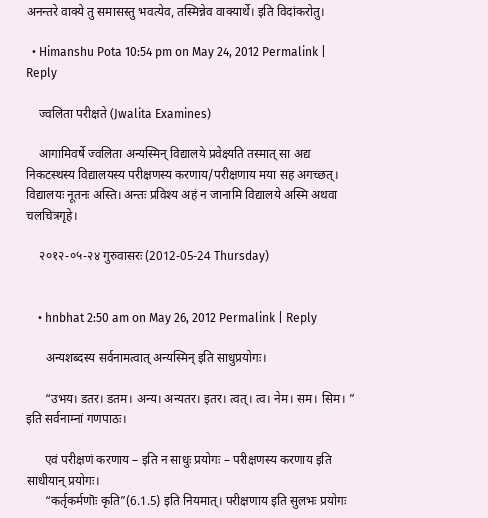अनन्तरे वाक्ये तु समासस्तु भवत्येव, तस्मिन्नेव वाक्यार्थे। इति विदांकरोतु।

  • Himanshu Pota 10:54 pm on May 24, 2012 Permalink | Reply

    ज्वलिता परीक्षते (Jwalita Examines)

    आगामिवर्षे ज्वलिता अन्यस्मिन् विद्यालये प्रवेक्ष्यति तस्मात् सा अद्य निकटस्थस्य विद्यालयस्य परीक्षणस्य करणाय/परीक्षणाय मया सह अगच्छत्। विद्यालयः नूतनः अस्ति। अन्तः प्रविश्य अहं न जानामि विद्यालये अस्मि अथवा चलचित्रगृहे।

    २०१२-०५-२४ गुरुवासरः (2012-05-24 Thursday)


    • hnbhat 2:50 am on May 26, 2012 Permalink | Reply

      अन्यशब्दस्य सर्वनामत्वात् अन्यस्मिन् इति साधुप्रयोगः।

      “उभय। डतर। डतम। अन्य। अन्यतर। इतर। त्वत्। त्व। नेम। सम। सिम। ” इति सर्वनाम्नां गणपाठः।

      एवं परीक्षणं करणाय – इति न साधुः प्रयोगः – परीक्षणस्य करणाय इति साधीयान् प्रयोगः।
      “कर्तृकर्मणॊः कृति”(6.1.5) इति नियमात्। परीक्षणाय इति सुलभः प्रयोगः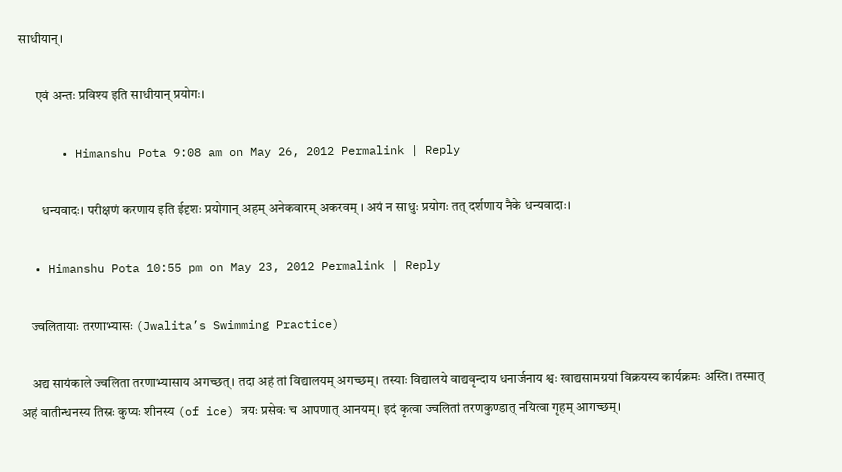साधीयान्।

      एवं अन्तः प्रविश्य इति साधीयान् प्रयोगः।

      • Himanshu Pota 9:08 am on May 26, 2012 Permalink | Reply

        धन्यवादः। परीक्षणं करणाय इति ईदृशः प्रयोगान् अहम् अनेकवारम् अकरवम् । अयं न साधुः प्रयोगः तत् दर्शणाय नैके धन्यवादाः।

  • Himanshu Pota 10:55 pm on May 23, 2012 Permalink | Reply

    ज्वलितायाः तरणाभ्यासः (Jwalita’s Swimming Practice)

    अद्य सायंकाले ज्वलिता तरणाभ्यासाय अगच्छत्। तदा अहं तां विद्यालयम् अगच्छम्। तस्याः विद्यालये वाद्यवृन्दाय धनार्जनाय श्वः खाद्यसामग्रयां विक्रयस्य कार्यक्रमः अस्ति। तस्मात् अहं वातीन्धनस्य तिस्रः कुप्यः शीनस्य (of ice) त्रयः प्रसेवः च आपणात् आनयम्। इदं कृत्वा ज्वलितां तरणकुण्डात् नयित्वा गृहम् आगच्छम्।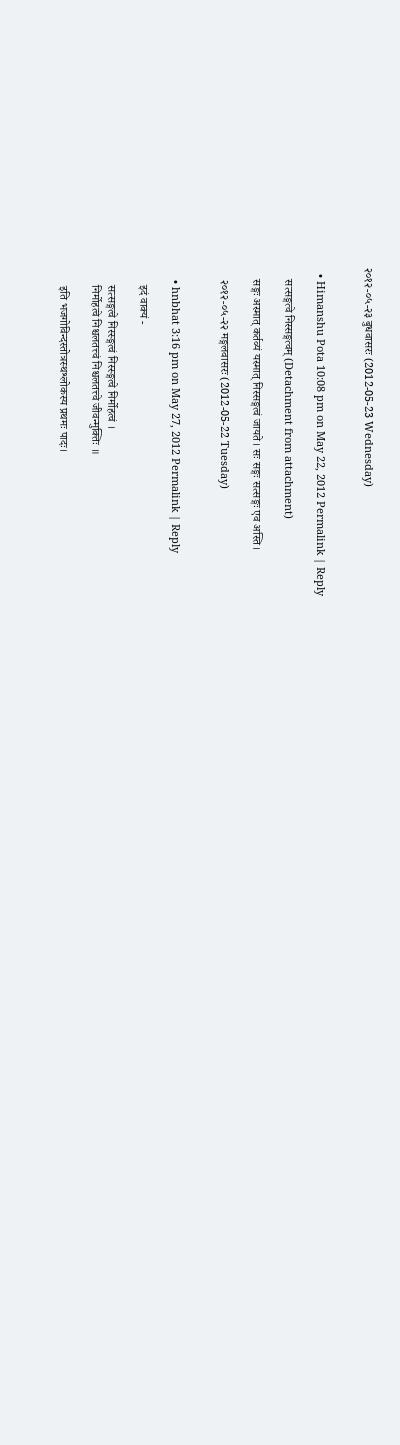२०१२-०५-२३ बुधवासरः (2012-05-23 Wednesday)


  • Himanshu Pota 10:08 pm on May 22, 2012 Permalink | Reply

    सत्सङ्गत्वे निस्सङ्गत्वम् (Detachment from attachment)

    सङ्गः अस्मात् कर्तव्यं यस्मात् निस्सङ्गत्वं जायते। सः सङ्गः सत्सङ्गः एव अस्ति।

    २०१२-०५-२२ मङ्गलवासरः (2012-05-22 Tuesday)


    • hnbhat 3:16 pm on May 27, 2012 Permalink | Reply

      इदं वाक्यं -

      सत्सङ्गत्वे निस्स्ङ्गत्वं निस्स्ङ्गत्वे निर्मोहत्वं ।
      निर्मोहत्वे निश्चलतत्त्वं निश्चलतत्त्वे जीवन्मुक्तिः ॥

      इति भजगोविन्दस्तोत्रस्थश्लोकस्य प्रथमः पादः।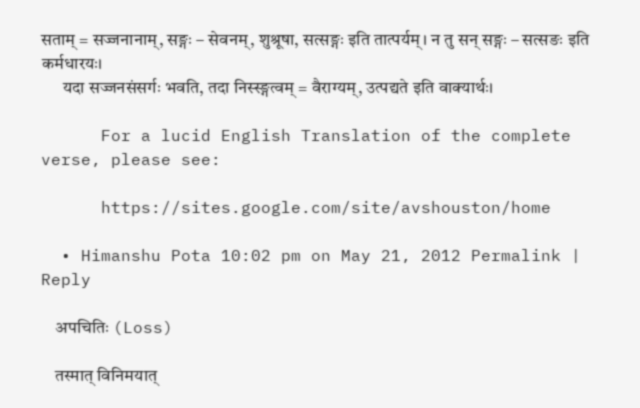सताम् = सज्जनानाम्, सङ्गः – सेवनम्, शुश्रूषा, सत्सङ्गः इति तात्पर्यम्। न तु सन् सङ्गः – सत्सङः इति कर्मधारयः।
      यदा सज्जनसंसर्गः भवति, तदा निस्स्ङ्गत्वम् = वैराग्यम्, उत्पद्यते इति वाक्यार्थः।

      For a lucid English Translation of the complete verse, please see:

      https://sites.google.com/site/avshouston/home

  • Himanshu Pota 10:02 pm on May 21, 2012 Permalink | Reply

    अपचितिः (Loss)

    तस्मात् विनिमयात्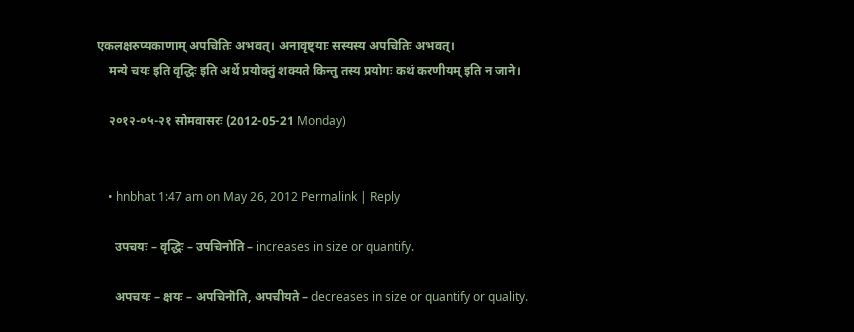एकलक्षरुप्यकाणाम् अपचितिः अभवत्। अनावृष्ट्याः सस्यस्य अपचितिः अभवत्।
    मन्ये चयः इति वृद्धिः इति अर्थे प्रयोक्तुं शक्यते किन्तु तस्य प्रयोगः कथं करणीयम् इति न जाने।

    २०१२-०५-२१ सोमवासरः (2012-05-21 Monday)


    • hnbhat 1:47 am on May 26, 2012 Permalink | Reply

      उपचयः – वृद्धिः – उपचिनोति – increases in size or quantify.

      अपचयः – क्षयः – अपचिनॊति, अपचीयते – decreases in size or quantify or quality.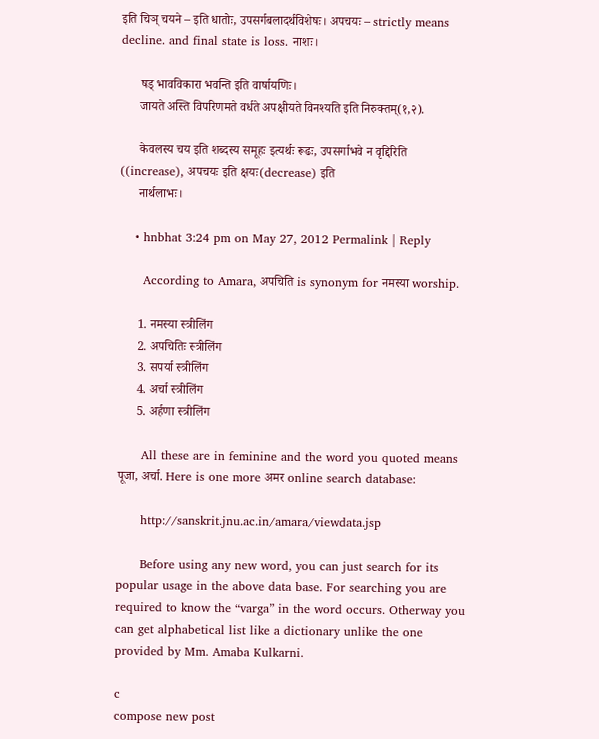इति चिञ् चयने – इति धातोः, उपसर्गबलादर्थविशेषः। अपचयः – strictly means decline. and final state is loss. नाशः।

      षड् भावविकारा भवन्ति इति वार्षायणिः।
      जायते अस्ति विपरिणमते वर्धते अपक्षीयते विनश्यति इति निरुक्तम्(१,२).

      केवलस्य चय इति शब्दस्य समूहः इत्यर्थः रूढः, उपसर्गाभवे न वृद्दिरिति ((increase), अपचयः इति क्षयः(decrease) इति
      नार्थलाभः।

    • hnbhat 3:24 pm on May 27, 2012 Permalink | Reply

      According to Amara, अपचिति is synonym for नमस्या worship.

      1. नमस्या स्त्रीलिंग
      2. अपचितिः स्त्रीलिंग
      3. सपर्या स्त्रीलिंग
      4. अर्चा स्त्रीलिंग
      5. अर्हणा स्त्रीलिंग

      All these are in feminine and the word you quoted means पूजा, अर्चा. Here is one more अमर online search database:

      http://sanskrit.jnu.ac.in/amara/viewdata.jsp

      Before using any new word, you can just search for its popular usage in the above data base. For searching you are required to know the “varga” in the word occurs. Otherway you can get alphabetical list like a dictionary unlike the one provided by Mm. Amaba Kulkarni.

c
compose new post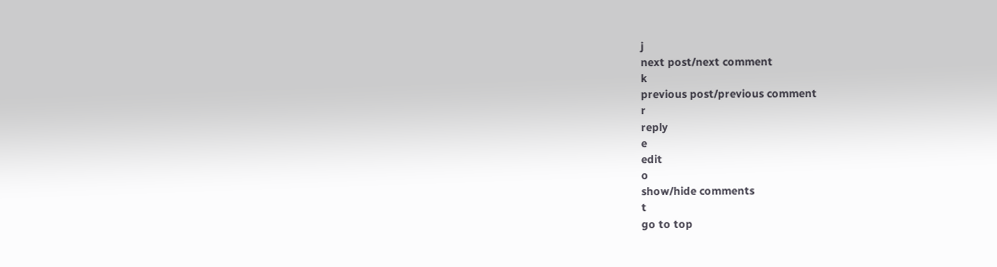j
next post/next comment
k
previous post/previous comment
r
reply
e
edit
o
show/hide comments
t
go to top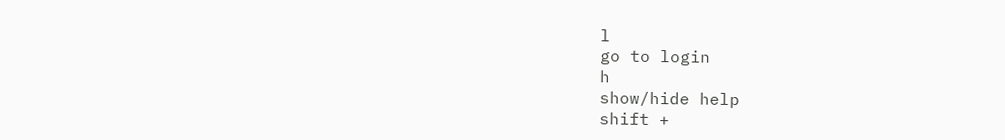l
go to login
h
show/hide help
shift +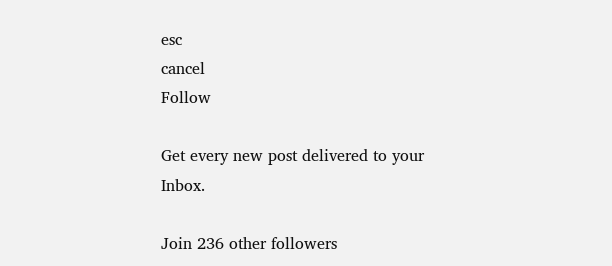esc
cancel
Follow

Get every new post delivered to your Inbox.

Join 236 other followers